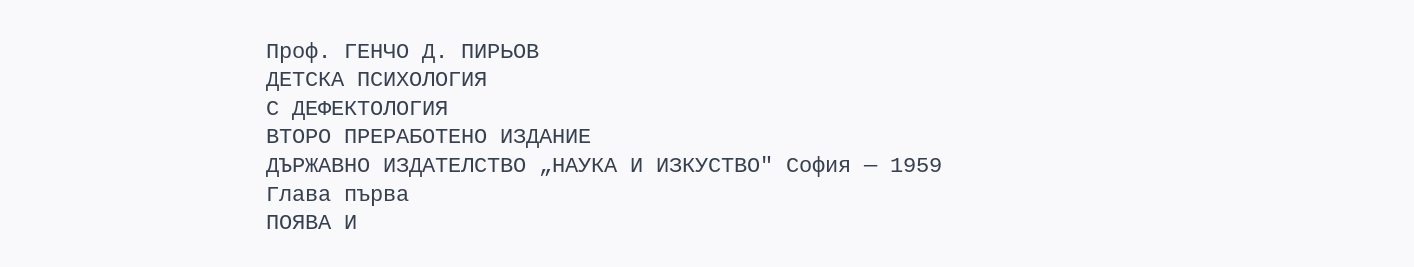Проф. ГЕНЧО Д. ПИРЬОВ
ДЕТСКА ПСИХОЛОГИЯ
С ДЕФЕКТОЛОГИЯ
ВТОРО ПРЕРАБОТЕНО ИЗДАНИЕ
ДЪРЖАВНО ИЗДАТЕЛСТВО „НАУКА И ИЗКУСТВО" София — 1959
Глава първа
ПОЯВА И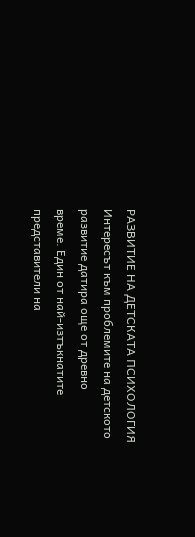РАЗВИТИЕ НА ДЕТСКАТА ПСИХОЛОГИЯ
Интересът към проблемите на детското развитие датира още от древно
време. Един от най-изтъкнатите представители на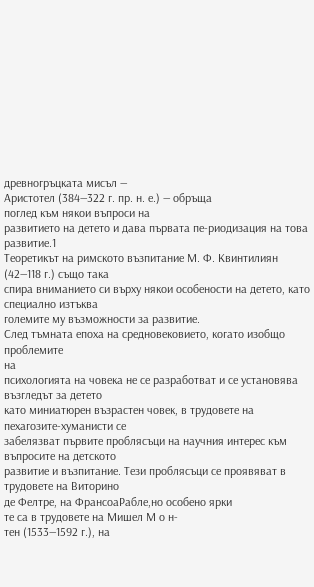древногръцката мисъл —
Аристотел (384—322 г. пр. н. е.) — обръща
поглед към някои въпроси на
развитието на детето и дава първата пе-риодизация на това развитие.1
Теоретикът на римското възпитание М. Ф. Квинтилиян (42—118 г.) също така
спира вниманието си върху някои особености на детето, като специално изтъква
големите му възможности за развитие.
След тъмната епоха на средновековието, когато изобщо проблемите
на
психологията на човека не се разработват и се установява възгледът за детето
като миниатюрен възрастен човек, в трудовете на пехагозите-хуманисти се
забелязват първите проблясъци на научния интерес към въпросите на детското
развитие и възпитание. Тези проблясъци се проявяват в трудовете на Виторино
де Фелтре, на ФрансоаРабле,но особено ярки
те са в трудовете на Мишел М о н-
тен (1533—1592 г.), на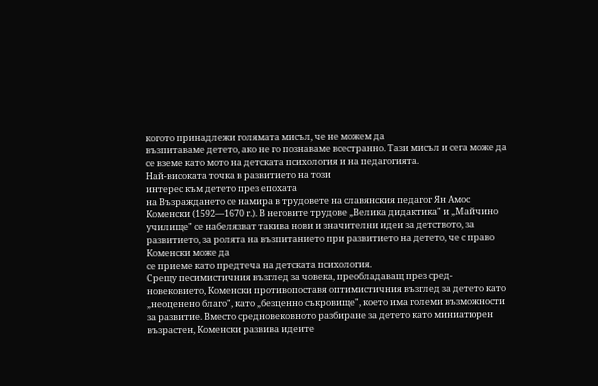когото принадлежи голямата мисъл, че не можем да
възпитаваме детето, ако не го познаваме всестранно. Тази мисъл и сега може да
се вземе като мото на детската психология и на педагогията.
Най-високата точка в развитието на този
интерес към детето през епохата
на Възраждането се намира в трудовете на славянския педагог Ян Амос
Коменски (1592—1670 г.). В неговите трудове „Велика дидактика" и „Майчино
училище" се набелязват такива нови и значителни идеи за детството, за
развитието, за ролята на възпитанието при развитието на детето, че с право
Коменски може да
се приеме като предтеча на детската психология.
Срещу песимистичния възглед за човека, преобладаващ през сред-
новековието, Коменски противопоставя оптимистичния възглед за детето като
„неоценено благо", като „безценно съкровище", което има големи възможности
за развитие. Вместо средновековното разбиране за детето като миниатюрен
възрастен, Коменски развива идеите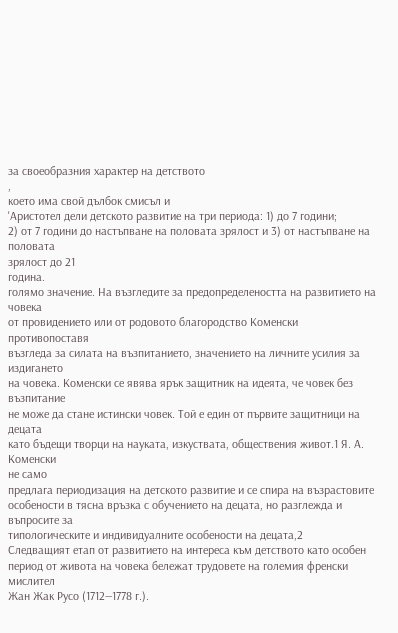за своеобразния характер на детството
,
което има свой дълбок смисъл и
'Аристотел дели детското развитие на три периода: 1) до 7 години;
2) от 7 години до настъпване на половата зрялост и 3) от настъпване на половата
зрялост до 21
година.
голямо значение. На възгледите за предопределеността на развитието на човека
от провидението или от родовото благородство Коменски противопоставя
възгледа за силата на възпитанието, значението на личните усилия за издигането
на човека. Коменски се явява ярък защитник на идеята, че човек без възпитание
не може да стане истински човек. Той е един от първите защитници на децата
като бъдещи творци на науката, изкуствата, обществения живот.1 Я. А. Коменски
не само
предлага периодизация на детското развитие и се спира на възрастовите
особености в тясна връзка с обучението на децата, но разглежда и въпросите за
типологическите и индивидуалните особености на децата,2
Следващият етап от развитието на интереса към детството като особен
период от живота на човека бележат трудовете на големия френски мислител
Жан Жак Русо (1712—1778 г.).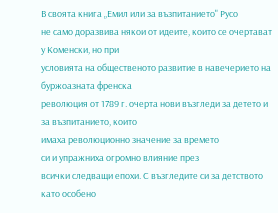В своята книга „Емил или за възпитанието" Русо
не само доразвива някои от идеите, които се очертават у Коменски, но при
условията на общественото развитие в навечерието на буржоазната френска
революция от 1789 г. очерта нови възгледи за детето и за възпитанието, които
имаха революционно значение за времето
си и упражниха огромно влияние през
всички следващи епохи. С възгледите си за детството като особено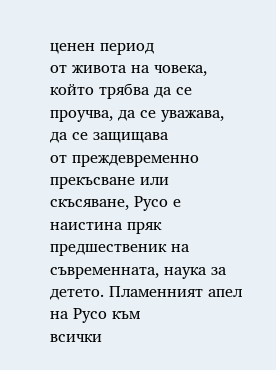ценен период
от живота на човека, който трябва да се проучва, да се уважава, да се защищава
от преждевременно прекъсване или скъсяване, Русо е наистина пряк
предшественик на съвременната, наука за детето. Пламенният апел
на Русо към
всички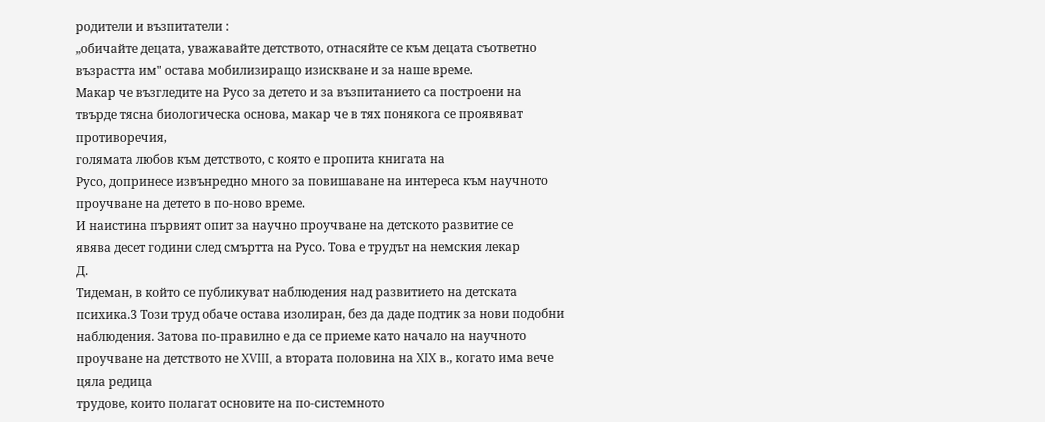родители и възпитатели :
„обичайте децата, уважавайте детството, отнасяйте се към децата съответно
възрастта им" остава мобилизиращо изискване и за наше време.
Макар че възгледите на Русо за детето и за възпитанието са построени на
твърде тясна биологическа основа, макар че в тях понякога се проявяват
противоречия,
голямата любов към детството, с която е пропита книгата на
Русо, допринесе извънредно много за повишаване на интереса към научното
проучване на детето в по-ново време.
И наистина първият опит за научно проучване на детското развитие се
явява десет години след смъртта на Русо. Това е трудът на немския лекар
Д.
Тидеман, в който се публикуват наблюдения над развитието на детската
психика.3 Този труд обаче остава изолиран, без да даде подтик за нови подобни
наблюдения. Затова по-правилно е да се приеме като начало на научното
проучване на детството не XVIII, а втората половина на XIX в., когато има вече
цяла редица
трудове, които полагат основите на по-системното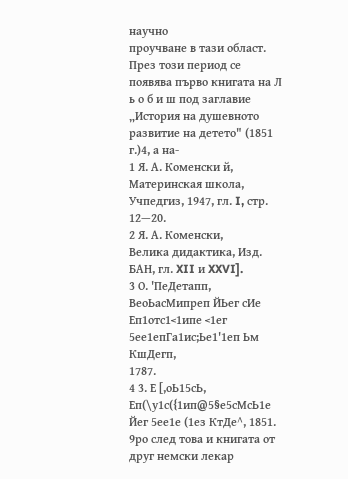научно
проучване в тази област.
През този период се появява първо книгата на Л ь о б и ш под заглавие
„История на душевното развитие на детето" (1851 г.)4, а на-
1 Я. А. Коменски й, Материнская школа, Учпедгиз, 1947, гл. I, стр. 12—20.
2 Я. А. Коменски,
Велика дидактика, Изд. БАН, гл. XII и XXVI].
3 О. 'ПеДетапп, ВеоЬасМипреп ЙЬег сИе Еп1отс1<1ипе <1ег 5ее1епГа1ис;Ье1'1еп Ьм
КшДегп,
1787.
4 3. Е [,оЬ15сЬ, Еп(\у1с({1ип@5§е5сМсЬ1е Йег 5ее1е (1ез КтДе^, 1851.
9ро след това и книгата от друг немски лекар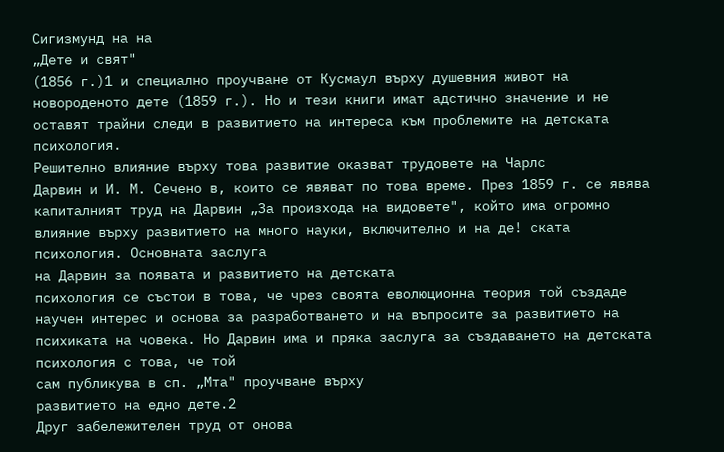Сигизмунд на на
„Дете и свят"
(1856 г.)1 и специално проучване от Кусмаул върху душевния живот на
новороденото дете (1859 г.). Но и тези книги имат адстично значение и не
оставят трайни следи в развитието на интереса към проблемите на детската
психология.
Решително влияние върху това развитие оказват трудовете на Чарлс
Дарвин и И. М. Сечено в, които се явяват по това време. През 1859 г. се явява
капиталният труд на Дарвин „За произхода на видовете", който има огромно
влияние върху развитието на много науки, включително и на де! ската
психология. Основната заслуга
на Дарвин за появата и развитието на детската
психология се състои в това, че чрез своята еволюционна теория той създаде
научен интерес и основа за разработването и на въпросите за развитието на
психиката на човека. Но Дарвин има и пряка заслуга за създаването на детската
психология с това, че той
сам публикува в сп. „Мта" проучване върху
развитието на едно дете.2
Друг забележителен труд от онова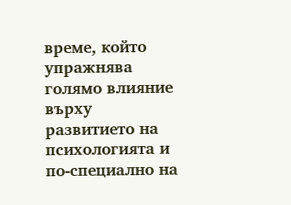време, който упражнява голямо влияние
върху развитието на психологията и по-специално на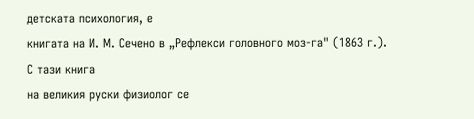детската психология, е
книгата на И. М. Сечено в „Рефлекси головного моз-га" (1863 г.). С тази книга
на великия руски физиолог се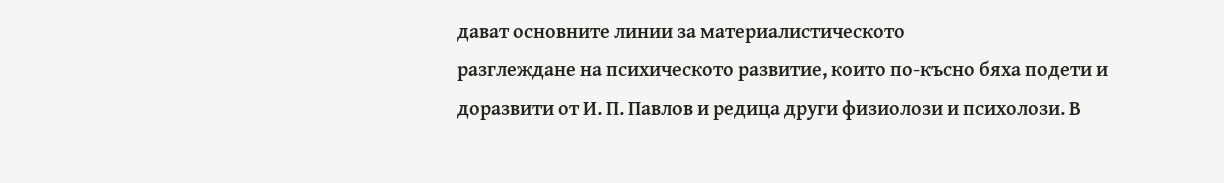дават основните линии за материалистическото
разглеждане на психическото развитие, които по-късно бяха подети и
доразвити от И. П. Павлов и редица други физиолози и психолози. В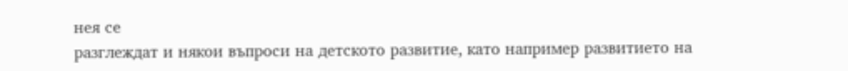нея се
разглеждат и някои въпроси на детското развитие, като например развитието на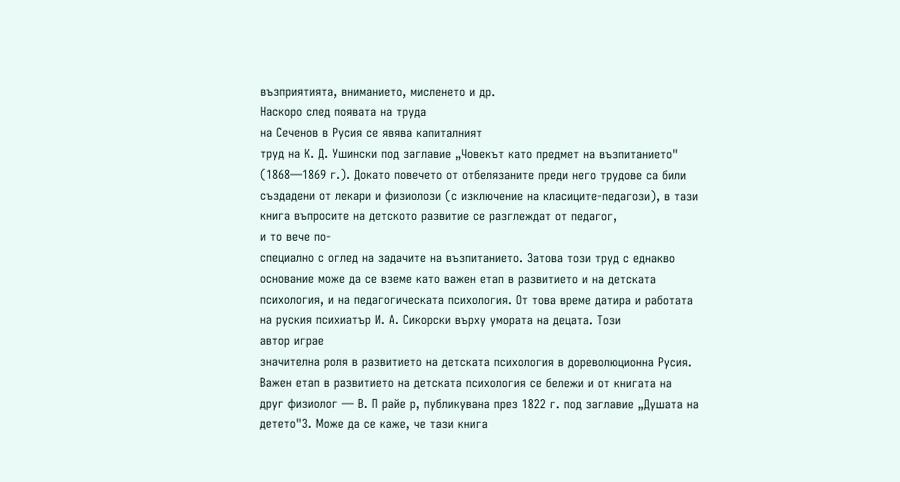възприятията, вниманието, мисленето и др.
Наскоро след появата на труда
на Сеченов в Русия се явява капиталният
труд на К. Д. Ушински под заглавие „Човекът като предмет на възпитанието"
(1868—1869 г.). Докато повечето от отбелязаните преди него трудове са били
създадени от лекари и физиолози (с изключение на класиците-педагози), в тази
книга въпросите на детското развитие се разглеждат от педагог,
и то вече по-
специално с оглед на задачите на възпитанието. Затова този труд с еднакво
основание може да се вземе като важен етап в развитието и на детската
психология, и на педагогическата психология. От това време датира и работата
на руския психиатър И. А. Сикорски върху умората на децата. Този
автор играе
значителна роля в развитието на детската психология в дореволюционна Русия.
Важен етап в развитието на детската психология се бележи и от книгата на
друг физиолог — В. П райе р, публикувана през 1822 г. под заглавие „Душата на
детето"3. Може да се каже, че тази книга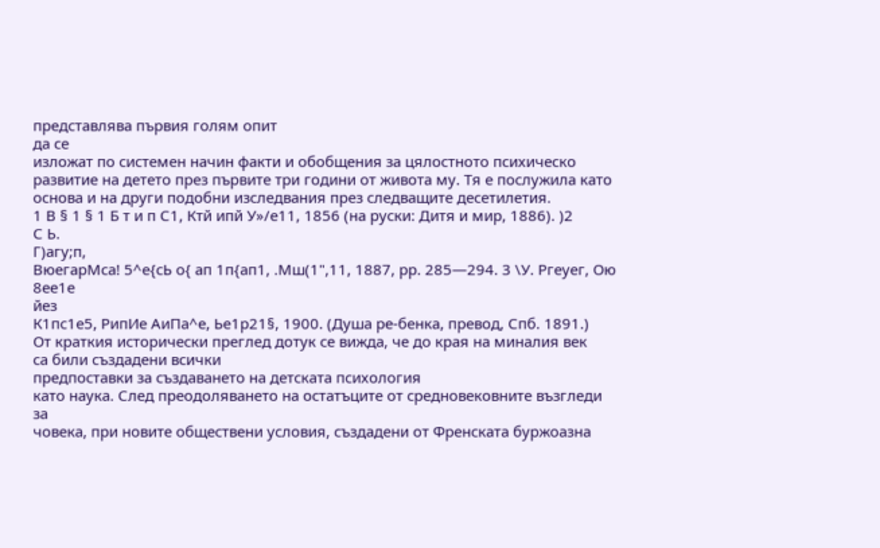представлява първия голям опит
да се
изложат по системен начин факти и обобщения за цялостното психическо
развитие на детето през първите три години от живота му. Тя е послужила като
основа и на други подобни изследвания през следващите десетилетия.
1 В § 1 § 1 Б т и п С1, Ктй ипй У»/е11, 1856 (на руски: Дитя и мир, 1886). )2
С Ь.
Г)агу;п,
ВюегарМса! 5^е{сЬ о{ ап 1п{ап1, .Мш(1",11, 1887, рр. 285—294. 3 \У. Ргеуег, Ою 8ее1е
йез
К1пс1е5, РипИе АиПа^е, Ье1р21§, 1900. (Душа ре-бенка, превод, Спб. 1891.)
От краткия исторически преглед дотук се вижда, че до края на миналия век
са били създадени всички
предпоставки за създаването на детската психология
като наука. След преодоляването на остатъците от средновековните възгледи за
човека, при новите обществени условия, създадени от Френската буржоазна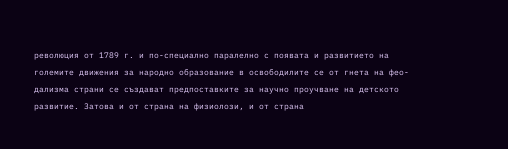революция от 1789 г. и по-специално паралелно с появата и развитието на
големите движения за народно образование в освободилите се от гнета на фео-
дализма страни се създават предпоставките за научно проучване на детското
развитие. Затова и от страна на физиолози, и от страна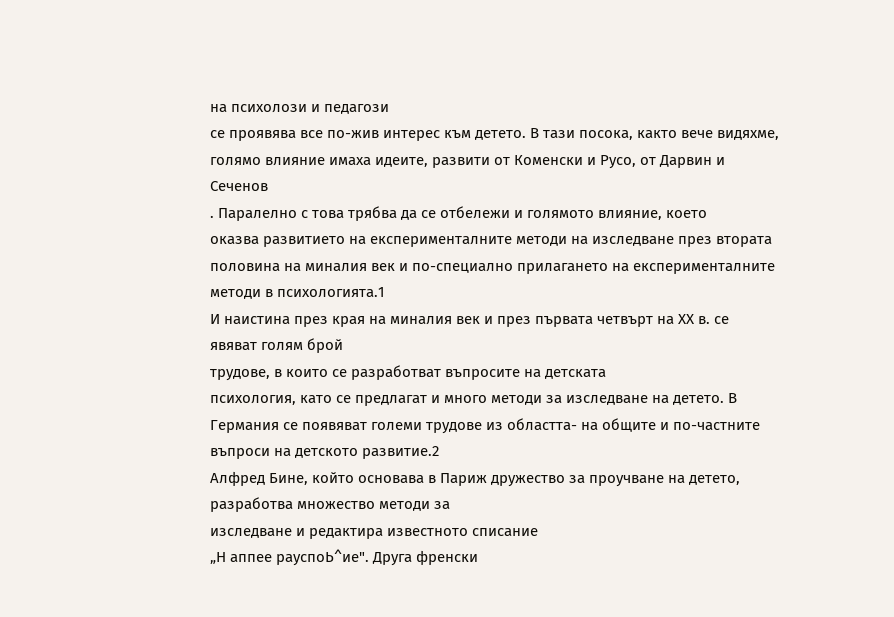на психолози и педагози
се проявява все по-жив интерес към детето. В тази посока, както вече видяхме,
голямо влияние имаха идеите, развити от Коменски и Русо, от Дарвин и
Сеченов
. Паралелно с това трябва да се отбележи и голямото влияние, което
оказва развитието на експерименталните методи на изследване през втората
половина на миналия век и по-специално прилагането на експерименталните
методи в психологията.1
И наистина през края на миналия век и през първата четвърт на XX в. се
явяват голям брой
трудове, в които се разработват въпросите на детската
психология, като се предлагат и много методи за изследване на детето. В
Германия се появяват големи трудове из областта- на общите и по-частните
въпроси на детското развитие.2
Алфред Бине, който основава в Париж дружество за проучване на детето,
разработва множество методи за
изследване и редактира известното списание
„Н аппее рауспоЬ^ие". Друга френски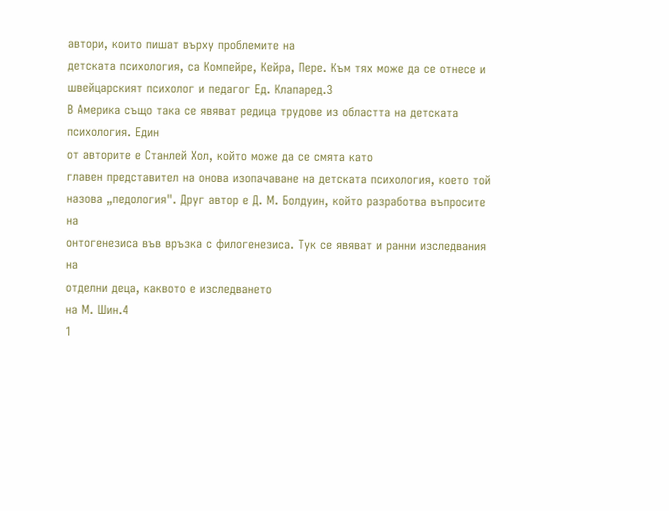автори, които пишат върху проблемите на
детската психология, са Компейре, Кейра, Пере. Към тях може да се отнесе и
швейцарският психолог и педагог Ед. Клапаред.3
В Америка също така се явяват редица трудове из областта на детската
психология. Един
от авторите е Станлей Хол, който може да се смята като
главен представител на онова изопачаване на детската психология, което той
назова „педология". Друг автор е Д. М. Болдуин, който разработва въпросите на
онтогенезиса във връзка с филогенезиса. Тук се явяват и ранни изследвания на
отделни деца, каквото е изследването
на М. Шин.4
1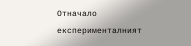Отначало експерименталният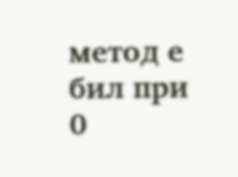метод е бил при
0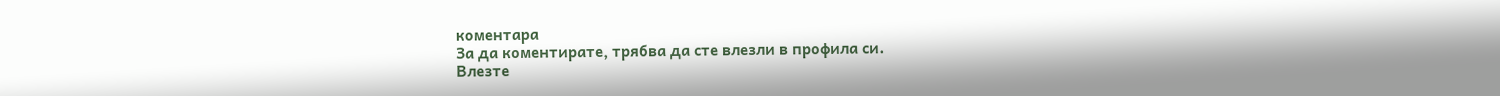коментара
За да коментирате, трябва да сте влезли в профила си.
Влезте